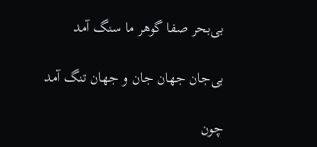بی‌بحر صفا گوهر ما سنگ آمد

بی‌جان جهان جان و جهان تنگ آمد

چون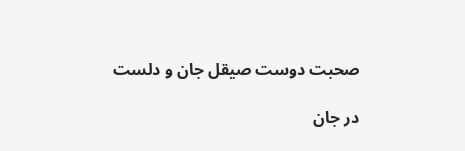صحبت دوست صیقل جان و دلست

در جان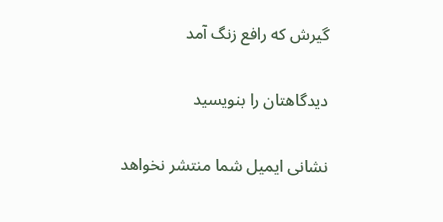گیرش که رافع زنگ آمد

دیدگاهتان را بنویسید

نشانی ایمیل شما منتشر نخواهد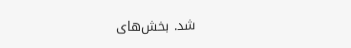شد. بخش‌های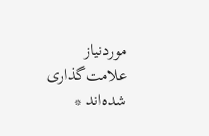موردنیاز علامت‌گذاری شده‌اند *